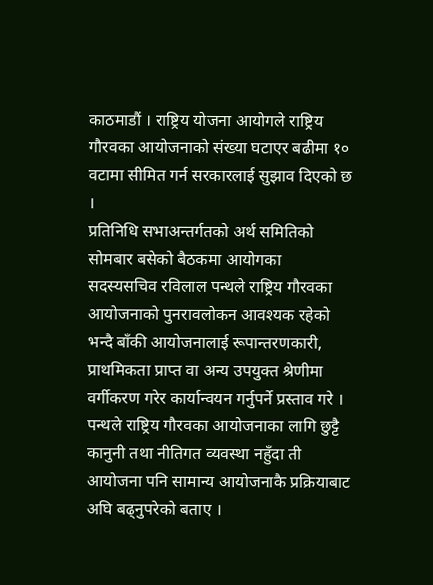काठमाडौं । राष्ट्रिय योजना आयोगले राष्ट्रिय गौरवका आयोजनाको संख्या घटाएर बढीमा १० वटामा सीमित गर्न सरकारलाई सुझाव दिएको छ ।
प्रतिनिधि सभाअन्तर्गतको अर्थ समितिको सोमबार बसेको बैठकमा आयोगका सदस्यसचिव रविलाल पन्थले राष्ट्रिय गौरवका आयोजनाको पुनरावलोकन आवश्यक रहेको भन्दै बाँकी आयोजनालाई रूपान्तरणकारी, प्राथमिकता प्राप्त वा अन्य उपयुक्त श्रेणीमा वर्गीकरण गरेर कार्यान्वयन गर्नुपर्ने प्रस्ताव गरे ।
पन्थले राष्ट्रिय गौरवका आयोजनाका लागि छुट्टै कानुनी तथा नीतिगत व्यवस्था नहुँदा ती आयोजना पनि सामान्य आयोजनाकै प्रक्रियाबाट अघि बढ्नुपरेको बताए ।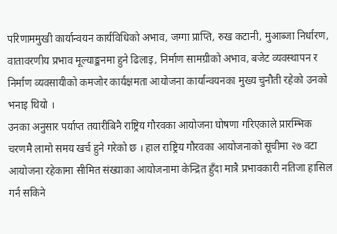परिणाममुखी कार्यान्वयन कार्यविधिको अभाव, जग्गा प्राप्ति, रुख कटानी, मुआब्जा निर्धारण, वातावरणीय प्रभाव मूल्याङ्कनमा हुने ढिलाइ, निर्माण सामग्रीको अभाव, बजेट व्यवस्थापन र निर्माण व्यवसायीको कमजोर कार्यक्षमता आयोजना कार्यान्वयनका मुख्य चुनौती रहेको उनको भनाइ थियो ।
उनका अनुसार पर्याप्त तयारीबिनै राष्ट्रिय गौरवका आयोजना घोषणा गरिएकाले प्रारम्भिक चरणमै लामो समय खर्च हुने गरेको छ । हाल राष्ट्रिय गौरवका आयोजनाको सूचीमा २७ वटा आयोजना रहेकामा सीमित संख्याका आयोजनामा केन्द्रित हुँदा मात्रै प्रभावकारी नतिजा हासिल गर्न सकिने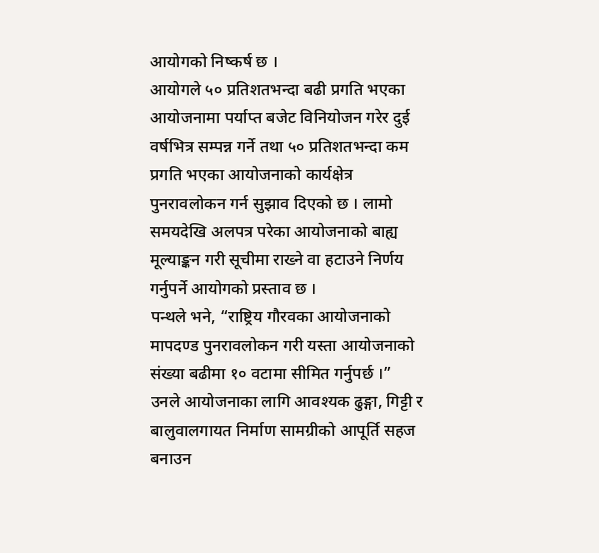आयोगको निष्कर्ष छ ।
आयोगले ५० प्रतिशतभन्दा बढी प्रगति भएका आयोजनामा पर्याप्त बजेट विनियोजन गरेर दुई वर्षभित्र सम्पन्न गर्ने तथा ५० प्रतिशतभन्दा कम प्रगति भएका आयोजनाको कार्यक्षेत्र पुनरावलोकन गर्न सुझाव दिएको छ । लामो समयदेखि अलपत्र परेका आयोजनाको बाह्य मूल्याङ्कन गरी सूचीमा राख्ने वा हटाउने निर्णय गर्नुपर्ने आयोगको प्रस्ताव छ ।
पन्थले भने, “राष्ट्रिय गौरवका आयोजनाको मापदण्ड पुनरावलोकन गरी यस्ता आयोजनाको संख्या बढीमा १० वटामा सीमित गर्नुपर्छ ।”
उनले आयोजनाका लागि आवश्यक ढुङ्गा, गिट्टी र बालुवालगायत निर्माण सामग्रीको आपूर्ति सहज बनाउन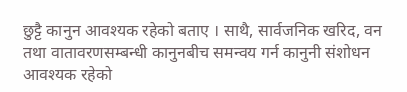छुट्टै कानुन आवश्यक रहेको बताए । साथै, सार्वजनिक खरिद, वन तथा वातावरणसम्बन्धी कानुनबीच समन्वय गर्न कानुनी संशोधन आवश्यक रहेको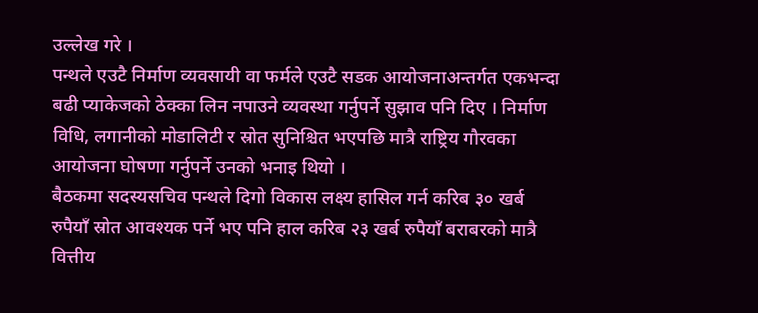उल्लेख गरे ।
पन्थले एउटै निर्माण व्यवसायी वा फर्मले एउटै सडक आयोजनाअन्तर्गत एकभन्दा बढी प्याकेजको ठेक्का लिन नपाउने व्यवस्था गर्नुपर्ने सुझाव पनि दिए । निर्माण विधि, लगानीको मोडालिटी र स्रोत सुनिश्चित भएपछि मात्रै राष्ट्रिय गौरवका आयोजना घोषणा गर्नुपर्ने उनको भनाइ थियो ।
बैठकमा सदस्यसचिव पन्थले दिगो विकास लक्ष्य हासिल गर्न करिब ३० खर्ब रुपैयाँ स्रोत आवश्यक पर्ने भए पनि हाल करिब २३ खर्ब रुपैयाँ बराबरको मात्रै वित्तीय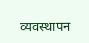व्यवस्थापन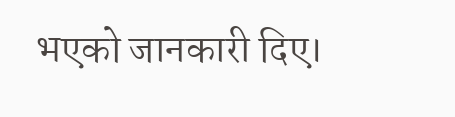भएको जानकारी दिए।